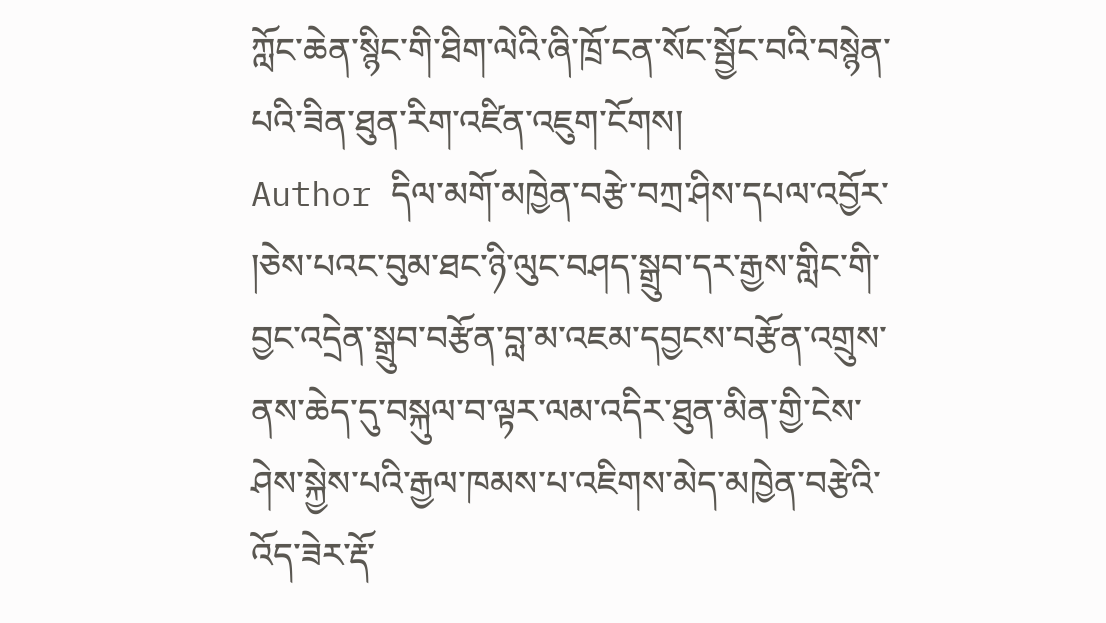ཀློང་ཆེན་སྙིང་གི་ཐིག་ལེའི་ཞི་ཁྲོ་ངན་སོང་སྦྱོང་བའི་བསྙེན་པའི་ཟིན་ཐུན་རིག་འཛིན་འཇུག་ངོགས།
Author དིལ་མགོ་མཁྱེན་བརྩེ་བཀྲ་ཤིས་དཔལ་འབྱོར་
།ཅེས་པའང་བུམ་ཐང་ཉི་ལུང་བཤད་སྒྲུབ་དར་རྒྱས་གླིང་གི་བྱང་འདྲེན་སྒྲུབ་བརྩོན་བླ་མ་འཇམ་དབྱངས་བརྩོན་འགྲུས་ནས་ཆེད་དུ་བསྐུལ་བ་ལྟར་ལམ་འདིར་ཐུན་མིན་གྱི་ངེས་ཤེས་སྐྱེས་པའི་རྒྱལ་ཁམས་པ་འཇིགས་མེད་མཁྱེན་བརྩེའི་འོད་ཟེར་རྡོ་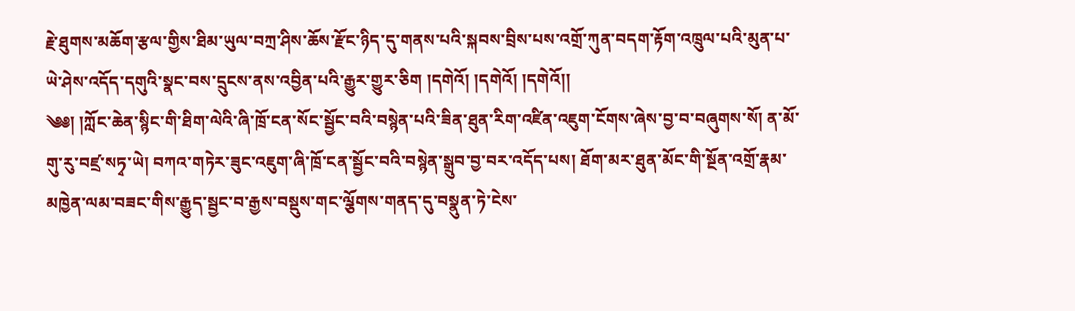རྗེ་ཐུགས་མཆོག་རྩལ་གྱིས་ཐིམ་ཡུལ་བཀྲ་ཤིས་ཆོས་རྫོང་ཉིད་དུ་གནས་པའི་སྐབས་བྲིས་པས་འགྲོ་ཀུན་བདག་རྟོག་འཁྲུལ་པའི་མུན་པ་ཡེ་ཤེས་འདོད་དགུའི་སྣང་བས་དྲུངས་ནས་འབྱིན་པའི་རྒྱུར་གྱུར་ཅིག །དགེའོ། །དགེའོ། །དགེའོ།།
༄༅། །ཀློང་ཆེན་སྙིང་གི་ཐིག་ལེའི་ཞི་ཁྲོ་ངན་སོང་སྦྱོང་བའི་བསྙེན་པའི་ཟིན་ཐུན་རིག་འཛིན་འཇུག་ངོགས་ཞེས་བྱ་བ་བཞུགས་སོ། ན་མོ་གུ་རུ་བཛྲ་སཏྭ་ཡེ། བཀའ་གཏེར་ཟུང་འཇུག་ཞི་ཁྲོ་ངན་སྦྱོང་བའི་བསྙེན་སྒྲུབ་བྱ་བར་འདོད་པས། ཐོག་མར་ཐུན་མོང་གི་སྔོན་འགྲོ་རྣམ་མཁྱེན་ལམ་བཟང་གིས་རྒྱུད་སྦྱང་བ་རྒྱས་བསྡུས་གང་ལྕོགས་གནད་དུ་བསྣུན་ཏེ་ངེས་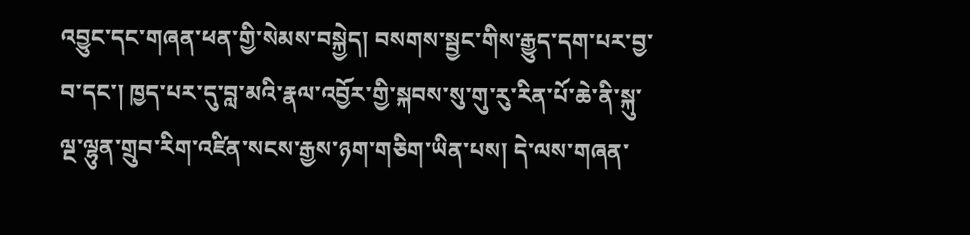འབྱུང་དང་གཞན་ཕན་གྱི་སེམས་བསྐྱེད། བསགས་སྦྱང་གིས་རྒྱུད་དག་པར་བྱ་བ་དང་། ཁྱད་པར་དུ་བླ་མའི་རྣལ་འབྱོར་གྱི་སྐབས་སུ་གུ་རུ་རིན་པོ་ཆེ་ནི་སྐུ་ལྔ་ལྷུན་གྲུབ་རིག་འཛིན་སངས་རྒྱས་ཉག་གཅིག་ཡིན་པས། དེ་ལས་གཞན་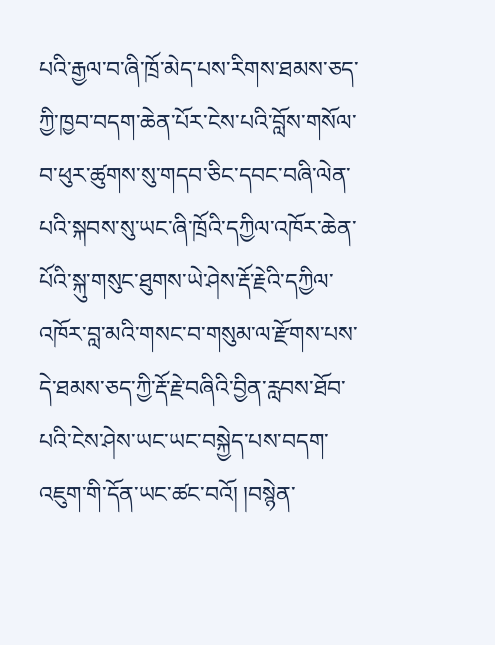པའི་རྒྱལ་བ་ཞི་ཁྲོ་མེད་པས་རིགས་ཐམས་ཅད་ཀྱི་ཁྱབ་བདག་ཆེན་པོར་ངེས་པའི་བློས་གསོལ་བ་ཕུར་ཚུགས་སུ་གདབ་ཅིང་དབང་བཞི་ལེན་པའི་སྐབས་སུ་ཡང་ཞི་ཁྲོའི་དཀྱིལ་འཁོར་ཆེན་པོའི་སྐུ་གསུང་ཐུགས་ཡེ་ཤེས་རྡོ་རྗེའི་དཀྱིལ་འཁོར་བླ་མའི་གསང་བ་གསུམ་ལ་རྫོགས་པས་དེ་ཐམས་ཅད་ཀྱི་རྡོ་རྗེ་བཞིའི་བྱིན་རླབས་ཐོབ་པའི་ངེས་ཤེས་ཡང་ཡང་བསྐྱེད་པས་བདག་འཇུག་གི་དོན་ཡང་ཚང་བའོ། །བསྙེན་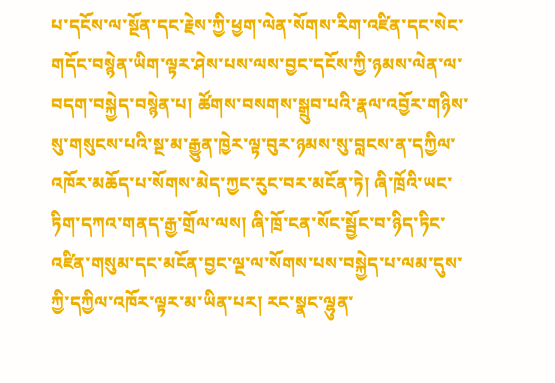པ་དངོས་ལ་སྔོན་དང་རྗེས་ཀྱི་ཕྱག་ལེན་སོགས་རིག་འཛིན་དང་སེང་གདོང་བསྙེན་ཡིག་ལྟར་ཤེས་པས་ལས་བྱང་དངོས་ཀྱི་ཉམས་ལེན་ལ་བདག་བསྐྱེད་བསྙེན་པ། ཚོགས་བསགས་སྒྲུབ་པའི་རྣལ་འབྱོར་གཉིས་སུ་གསུངས་པའི་སྔ་མ་རྒྱུན་ཁྱེར་ལྟ་བུར་ཉམས་སུ་བླངས་ན་དཀྱིལ་འཁོར་མཆོད་པ་སོགས་མེད་ཀྱང་རུང་བར་མངོན་ཏེ། ཞི་ཁྲོའི་ཡང་ཏིག་དཀའ་གནད་རྒྱ་གྲོལ་ལས། ཞི་ཁྲོ་ངན་སོང་སྦྱོང་བ་ཉིད་ཏིང་འཛིན་གསུམ་དང་མངོན་བྱང་ལྔ་ལ་སོགས་པས་བསྐྱེད་པ་ལམ་དུས་ཀྱི་དཀྱིལ་འཁོར་ལྟར་མ་ཡིན་པར། རང་སྣང་ལྷུན་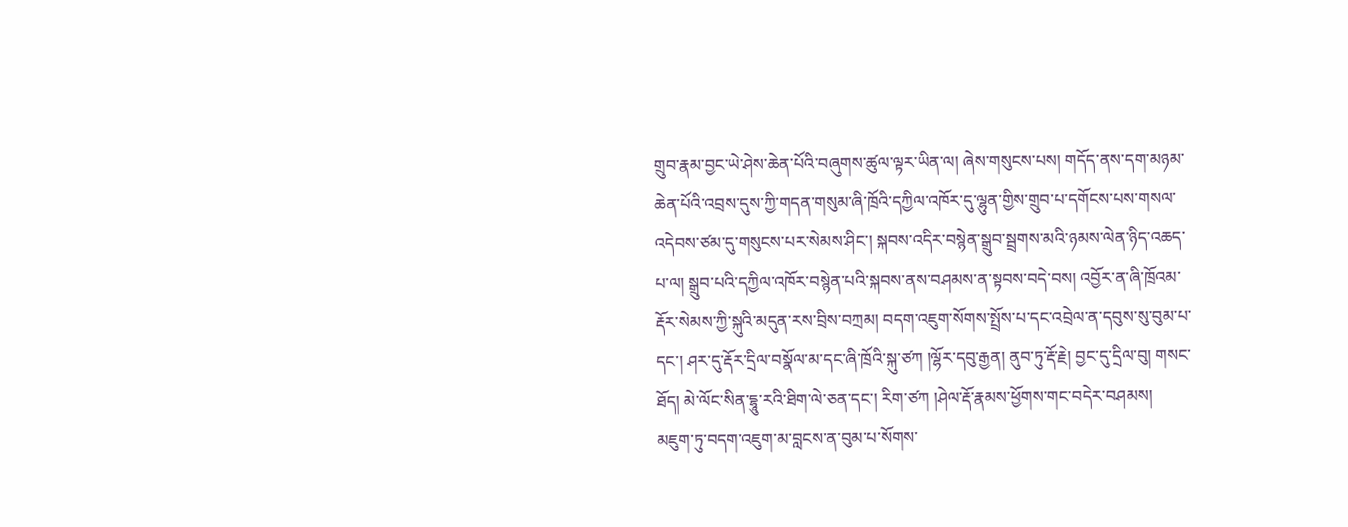གྲུབ་རྣམ་བྱང་ཡེ་ཤེས་ཆེན་པོའི་བཞུགས་ཚུལ་ལྟར་ཡིན་ལ། ཞེས་གསུངས་པས། གདོད་ནས་དག་མཉམ་ཆེན་པོའི་འབྲས་དུས་ཀྱི་གདན་གསུམ་ཞི་ཁྲོའི་དཀྱིལ་འཁོར་དུ་ལྷུན་གྱིས་གྲུབ་པ་དགོངས་པས་གསལ་འདེབས་ཙམ་དུ་གསུངས་པར་སེམས་ཤིང་། སྐབས་འདིར་བསྙེན་སྒྲུབ་སྦྲགས་མའི་ཉམས་ལེན་ཉིད་འཆད་པ་ལ། སྒྲུབ་པའི་དཀྱིལ་འཁོར་བསྙེན་པའི་སྐབས་ནས་བཤམས་ན་སྟབས་བདེ་བས། འབྱོར་ན་ཞི་ཁྲོའམ་རྡོར་སེམས་ཀྱི་སྐུའི་མདུན་རས་བྲིས་བཀྲམ། བདག་འཇུག་སོགས་སྤྲོས་པ་དང་འབྲེལ་ན་དབུས་སུ་བུམ་པ་དང་། ཤར་དུ་རྡོར་དྲིལ་བསྣོལ་མ་དང་ཞི་ཁྲོའི་སྐུ་ཙཀ །ལྷོར་དབུ་རྒྱན། ནུབ་ཏུ་རྡོ་རྗེ། བྱང་དུ་དྲིལ་བུ། གསང་ཐོད། མེ་ལོང་སིན་དྷཱུ་རའི་ཐིག་ལེ་ཅན་དང་། རིག་ཙཀ །ཤེལ་རྡོ་རྣམས་ཕྱོགས་གང་བདེར་བཤམས། མཇུག་ཏུ་བདག་འཇུག་མ་བླངས་ན་བུམ་པ་སོགས་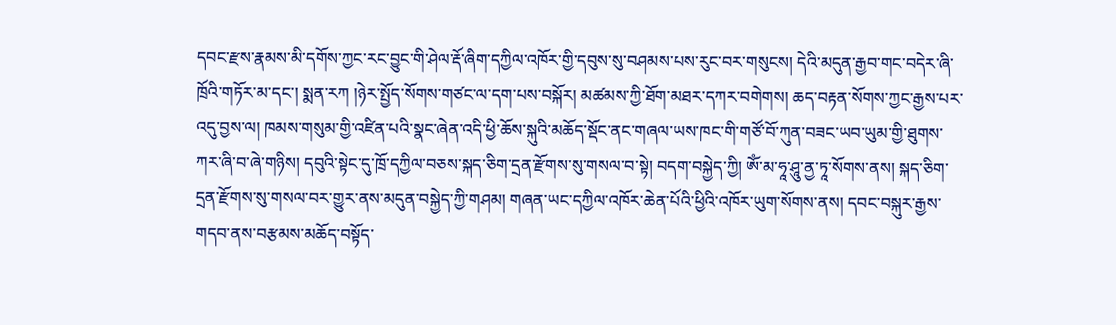དབང་རྫས་རྣམས་མི་དགོས་ཀྱང་རང་བྱུང་གི་ཤེལ་རྡོ་ཞིག་དཀྱིལ་འཁོར་གྱི་དབུས་སུ་བཤམས་པས་རུང་བར་གསུངས། དེའི་མདུན་རྒྱབ་གང་བདེར་ཞི་ཁྲོའི་གཏོར་མ་དང་། སྨན་རཀ །ཉེར་སྤྱོད་སོགས་གཙང་ལ་དག་པས་བསྐོར། མཚམས་ཀྱི་ཐོག་མཐར་དཀར་བགེགས། ཆད་བརྟན་སོགས་ཀྱང་རྒྱས་པར་འདུ་བྱས་ལ། ཁམས་གསུམ་གྱི་འཛིན་པའི་སྣང་ཞེན་འདི་ཕྱི་ཆོས་སྐུའི་མཆོད་སྡོང་ནང་གཞལ་ཡས་ཁང་གི་གཙོ་བོ་ཀུན་བཟང་ཡབ་ཡུམ་གྱི་ཐུགས་ཀར་ཞི་བ་ཞེ་གཉིས། དབུའི་སྟེང་དུ་ཁྲོ་དཀྱིལ་བཅས་སྐད་ཅིག་དྲན་རྫོགས་སུ་གསལ་བ་སྟེ། བདག་བསྐྱེད་ཀྱི། ཨོཾ་མ་ཧཱ་ཤཱུ་ནྱ་ཏཱ་སོགས་ནས། སྐད་ཅིག་དྲན་རྫོགས་སུ་གསལ་བར་གྱུར་ནས་མདུན་བསྐྱེད་ཀྱི་གཤམ། གཞན་ཡང་དཀྱིལ་འཁོར་ཆེན་པོའི་ཕྱིའི་འཁོར་ཡུག་སོགས་ནས། དབང་བསྐུར་རྒྱས་གདབ་ནས་བརྩམས་མཆོད་བསྟོད་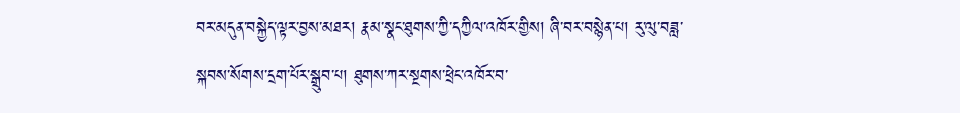བར་མདུན་བསྐྱེད་ལྟར་བྱས་མཐར། རྣམ་སྣང་ཐུགས་ཀྱི་དཀྱིལ་འཁོར་གྱིས། ཞི་བར་བསྙེན་པ། རུ་ལུ་བཟླ་སྐབས་སོགས་དྲག་པོར་སྒྲུབ་པ། ཐུགས་ཀར་སྔགས་ཕྲེང་འཁོར་བ་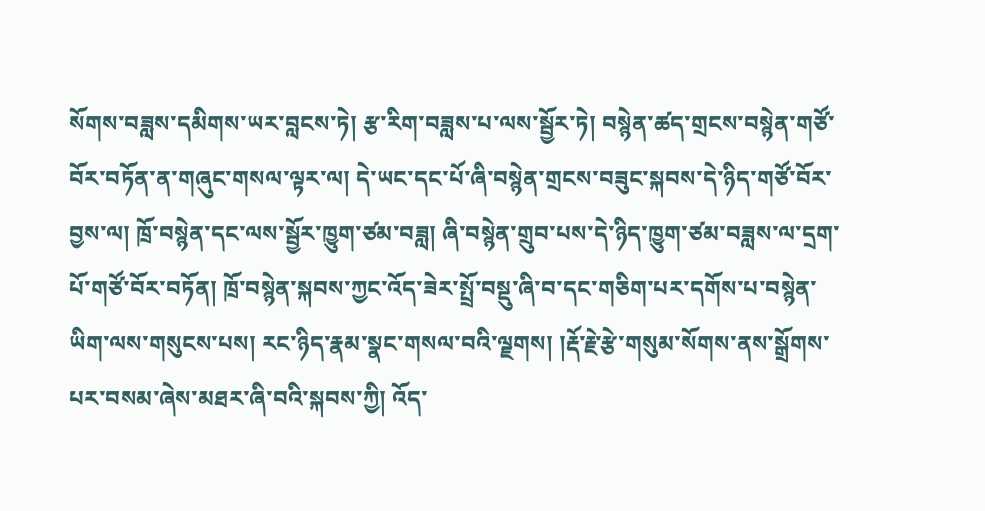སོགས་བཟླས་དམིགས་ཡར་བླངས་ཏེ། རྩ་རིག་བཟླས་པ་ལས་སྦྱོར་ཏེ། བསྙེན་ཚད་གྲངས་བསྙེན་གཙོ་བོར་བཏོན་ན་གཞུང་གསལ་ལྟར་ལ། དེ་ཡང་དང་པོ་ཞི་བསྙེན་གྲངས་བཟུང་སྐབས་དེ་ཉིད་གཙོ་བོར་བྱས་ལ། ཁྲོ་བསྙེན་དང་ལས་སྦྱོར་ཁྱུག་ཙམ་བཟླ། ཞི་བསྙེན་གྲུབ་པས་དེ་ཉིད་ཁྱུག་ཙམ་བཟླས་ལ་དྲག་པོ་གཙོ་བོར་བཏོན། ཁྲོ་བསྙེན་སྐབས་ཀྱང་འོད་ཟེར་སྤྲོ་བསྡུ་ཞི་བ་དང་གཅིག་པར་དགོས་པ་བསྙེན་ཡིག་ལས་གསུངས་པས། རང་ཉིད་རྣམ་སྣང་གསལ་བའི་ལྗགས། །རྡོ་རྗེ་རྩེ་གསུམ་སོགས་ནས་སྒྲོགས་པར་བསམ་ཞེས་མཐར་ཞི་བའི་སྐབས་ཀྱི། འོད་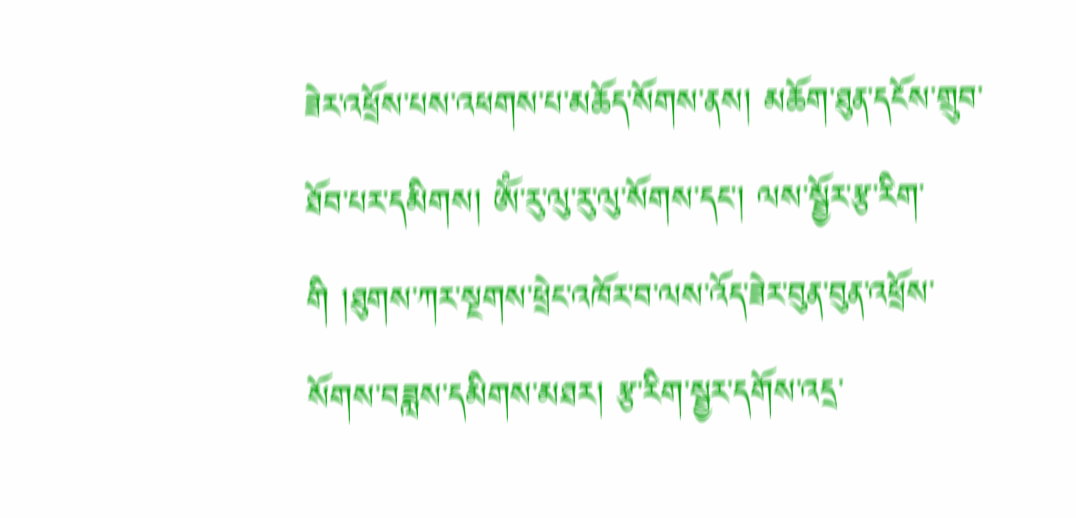ཟེར་འཕྲོས་པས་འཕགས་པ་མཆོད་སོགས་ནས། མཆོག་ཐུན་དངོས་གྲུབ་ཐོབ་པར་དམིགས། ཨོཾ་རུ་ལུ་རུ་ལུ་སོགས་དང་། ལས་སྦྱོར་རྩ་རིག་གི །ཐུགས་ཀར་སྔགས་ཕྲེང་འཁོར་བ་ལས་འོད་ཟེར་བུན་བུན་འཕྲོས་སོགས་བཟླས་དམིགས་མཐར། རྩ་རིག་སྦྱར་དགོས་འདྲ་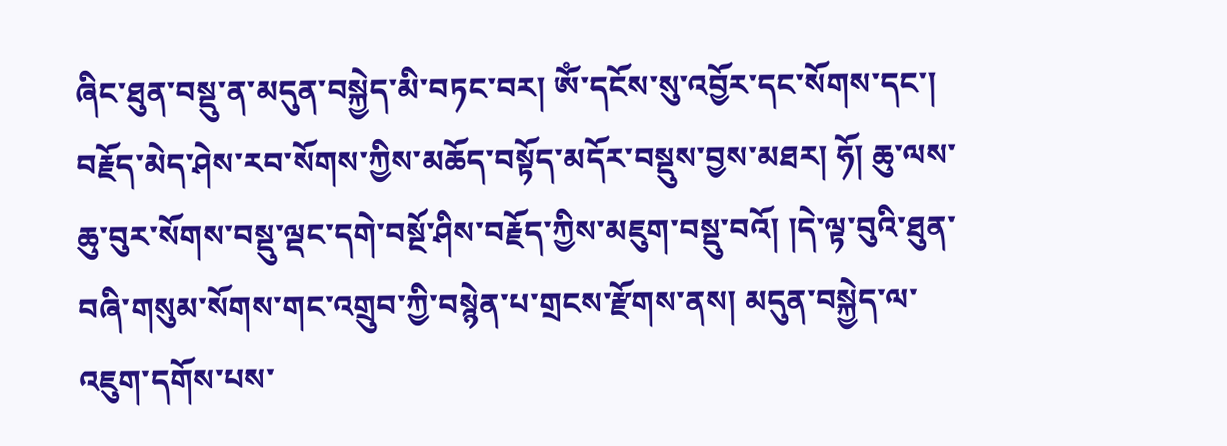ཞིང་ཐུན་བསྡུ་ན་མདུན་བསྐྱེད་མི་བཏང་བར། ཨོཾ་དངོས་སུ་འབྱོར་དང་སོགས་དང་། བརྗོད་མེད་ཤེས་རབ་སོགས་ཀྱིས་མཆོད་བསྟོད་མདོར་བསྡུས་བྱས་མཐར། ཧོ། ཆུ་ལས་ཆུ་བུར་སོགས་བསྡུ་ལྡང་དགེ་བསྔོ་ཤིས་བརྗོད་ཀྱིས་མཇུག་བསྡུ་བའོ། །དེ་ལྟ་བུའི་ཐུན་བཞི་གསུམ་སོགས་གང་འགྲུབ་ཀྱི་བསྙེན་པ་གྲངས་རྫོགས་ནས། མདུན་བསྐྱེད་ལ་འཇུག་དགོས་པས་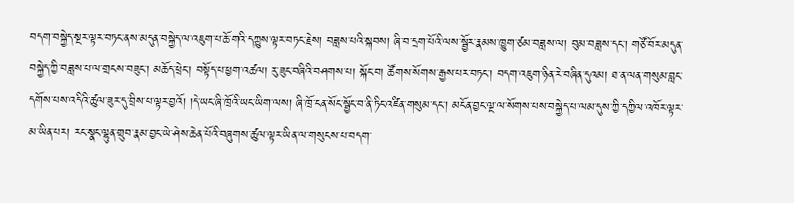བདག་བསྐྱེད་སྔར་ལྟར་བཏང་ནས་མདུན་བསྐྱེད་ལ་འཇུག་པ་ཆོ་གའི་དཀྱུས་ལྟར་བཏང་རྗེས། བཟླས་པའི་སྐབས། ཞི་བ་དྲག་པོའི་ལས་སྦྱོར་རྣམས་ཁྱུག་ཙམ་བཟླས་ལ། བུམ་བཟླས་དང་། གཙོ་བོར་མདུན་བསྐྱེད་ཀྱི་བཟླས་པ་ལ་གྲངས་བཟུང་། མཆོད་ཕྲེང་། བསྟོད་པ་ཕྱག་འཚལ། རུ་ཟུང་བཞིའི་བཤགས་པ། སྐོང་བ། ཚོགས་སོགས་རྒྱས་པར་བཏང་། བདག་འཇུག་ཉིན་རེ་བཞིན་དུའམ། ཐ་ན་ལན་གསུམ་བླང་དགོས་པས་འདིའི་ཚུལ་ཟུར་དུ་བྲིས་པ་ལྟར་བྱའོ། །དེ་ཡང་ཞི་ཁྲོའི་ཡང་ཡིག་ལས། ཞི་ཁྲོ་ངན་སོང་སྦྱོང་བ་ནི་ཏིང་འཛིན་གསུམ་དང་། མངོན་བྱང་ལྔ་ལ་སོགས་པས་བསྐྱེད་པ་ལམ་དུས་ཀྱི་དཀྱིལ་འཁོར་ལྟར་མ་ཡིན་པར། རང་སྣང་ལྷུན་གྲུབ་རྣམ་བྱང་ཡེ་ཤེས་ཆེན་པོའི་བཞུགས་ཚུལ་ལྟར་ཡིན་ལ་གསུངས་པ་བདག་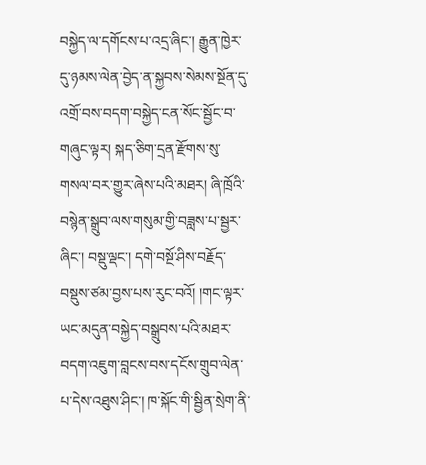བསྐྱེད་ལ་དགོངས་པ་འདྲ་ཞིང་། རྒྱུན་ཁྱེར་དུ་ཉམས་ལེན་བྱེད་ན་སྐྱབས་སེམས་སྔོན་དུ་འགྲོ་བས་བདག་བསྐྱེད་ངན་སོང་སྦྱོང་བ་གཞུང་ལྟར། སྐད་ཅིག་དྲན་རྫོགས་སུ་གསལ་བར་གྱུར་ཞེས་པའི་མཐར། ཞི་ཁྲོའི་བསྙེན་སྒྲུབ་ལས་གསུམ་གྱི་བཟླས་པ་སྦྱར་ཞིང་། བསྡུ་ལྡང་། དགེ་བསྔོ་ཤིས་བརྗོད་བསྡུས་ཙམ་བྱས་པས་རུང་བའོ། །གང་ལྟར་ཡང་མདུན་བསྐྱེད་བསྒྲུབས་པའི་མཐར་བདག་འཇུག་བླངས་བས་དངོས་གྲུབ་ལེན་པ་དེས་འཐུས་ཤིང་། ཁ་སྐོང་གི་སྦྱིན་སྲེག་ནི་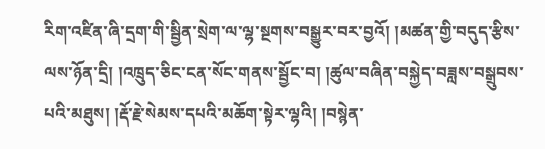རིག་འཛིན་ཞི་དྲག་གི་སྦྱིན་སྲེག་ལ་ལྷ་སྔགས་བསྒྱུར་བར་བྱའོ། །མཚན་གྱི་བདུད་རྩིས་ལས་ཉོན་དྲི། །འཁྲུད་ཅིང་ངན་སོང་གནས་སྦྱོང་བ། །ཚུལ་བཞིན་བསྐྱེད་བཟླས་བསྒྲུབས་པའི་མཐུས། །རྡོ་རྗེ་སེམས་དཔའི་མཆོག་སྟེར་ལྷའི། །བསྙེན་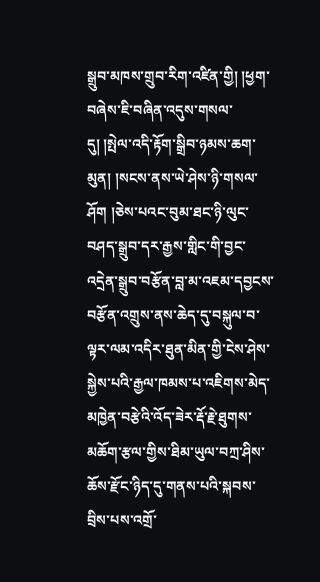སྒྲུབ་མཁས་གྲུབ་རིག་འཛིན་གྱི། །ཕྱག་བཞེས་ཇི་བཞིན་འདུས་གསལ་དུ། །སྤེལ་འདི་རྟོག་སྒྲིབ་ཉམས་ཆག་མུན། །སངས་ནས་ཡེ་ཤེས་ཉི་གསལ་ཤོག །ཅེས་པའང་བུམ་ཐང་ཉི་ལུང་བཤད་སྒྲུབ་དར་རྒྱས་གླིང་གི་བྱང་འདྲེན་སྒྲུབ་བརྩོན་བླ་མ་འཇམ་དབྱངས་བརྩོན་འགྲུས་ནས་ཆེད་དུ་བསྐུལ་བ་ལྟར་ལམ་འདིར་ཐུན་མིན་གྱི་ངེས་ཤེས་སྐྱེས་པའི་རྒྱལ་ཁམས་པ་འཇིགས་མེད་མཁྱེན་བརྩེའི་འོད་ཟེར་རྡོ་རྗེ་ཐུགས་མཆོག་རྩལ་གྱིས་ཐིམ་ཡུལ་བཀྲ་ཤིས་ཆོས་རྫོང་ཉིད་དུ་གནས་པའི་སྐབས་བྲིས་པས་འགྲོ་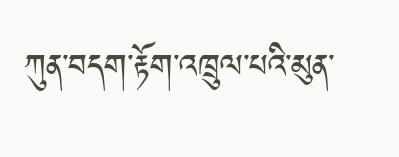ཀུན་བདག་རྟོག་འཁྲུལ་པའི་མུན་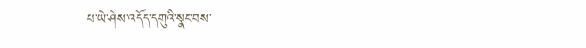པ་ཡེ་ཤེས་འདོད་དགུའི་སྣང་བས་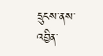དྲུངས་ནས་འབྱིན་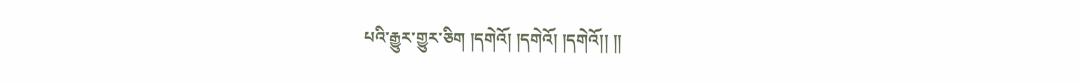པའི་རྒྱུར་གྱུར་ཅིག །དགེའོ། །དགེའོ། །དགེའོ།། །།